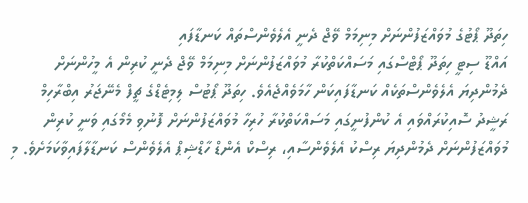ހިތަދޫ ޕޯޓުގެ މުވައްޒަފުންނަށް މިނިމަމް ވޭޖް ދެނީ އެލެވެންސްތައް ކަނޑާފައި
އައްޑޫ ސިޓީ ހިތަދޫ ޕޯޓްސްގައި މަސައްކަތްކުރާ މުވައްޒަފުންނަށް މިނިމަމް ވޭޖް ދެނީ ކުރިން އެ މީހުންނަށް ދެމުންދިޔަ އެލެވެންސްތަކެއް ކަނޑާފައިކަން ހާމަވެއްޖެއެވެ. ހިތަދޫ ޕޯޓުސް ލިމިޓެޑްގެ ޗީފް މެނޭޖަރު އިބްރާހިމް ރަޝީދު ސޮއިކުރައްވައި އެ ކުންފުނީގައި މަސައްކަތްކުރާ ހުރިހާ މުވައްޒަފުންނަށް ފޮނުވި މެމޯގައި ވަނީ ކުރިން މުވައްޒަފުންނަށް ދެމުންދިޔަ ރިސްކު އެލެވެންސާއި، ރިސްކް އެންޑް ހާޑްޝިޕް އެލެވެންސް ކަނޑާލާފައިވާކަމަށެވެ. މި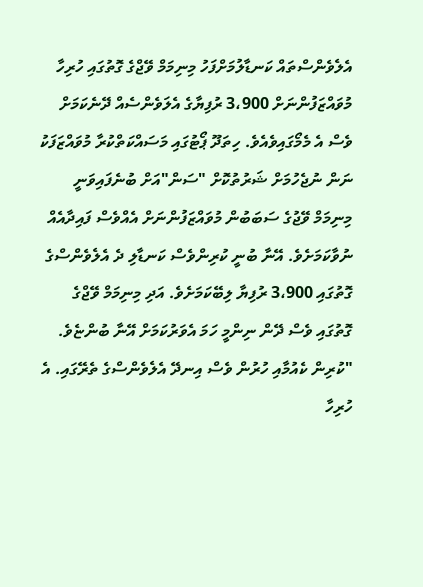އެލެވެންސްތައް ކަނޑާލުމަށްފަހު މިނިމަމް ވޭޖްގެ ގޮތުގައި ހުރިހާ މުވައްޒަފުންނަށް 3،900 ރުފިޔާގެ އެލަވެންސެއް ދޭނެކަމަށް ވެސް އެ މެމޯގައިވެއެވެ. ހިތަދޫ ޕޯޓުގައި މަސައްކަތްކުރާ މުވައްޒަފަކު ނަން ނުޖެހުމަށް ޝަރުތުކޮށް "ސަން"އަށް ބުނެފައިވަނީ މިނިމަމް ވޭޖުގެ ސަބަބުން މުވައްޒަފުންނަށް އެއްވެސް ފައިދާއެއް ނުވާކަމަށެވެ. އޭނާ ބުނީ ކުރިންވެސް ކަނޑާލި ދެ އެލެވެންސްގެ ގޮތުގައި 3،900 ރުފިޔާ ލިބޭކަމަށެވެ. އަދި މިނިމަމް ވޭޖްގެ ގޮތުގައި ވެސް ދޭން ނިންމީ ހަމަ އެވަރުކަމަށް އޭނާ ބުންޏެވެ. "ކުރިން ކެއުމާއި ހުރުން ވެސް އިނދޭ އެލެވެންސްގެ ތެރޭގައި. އެ ހުރިހާ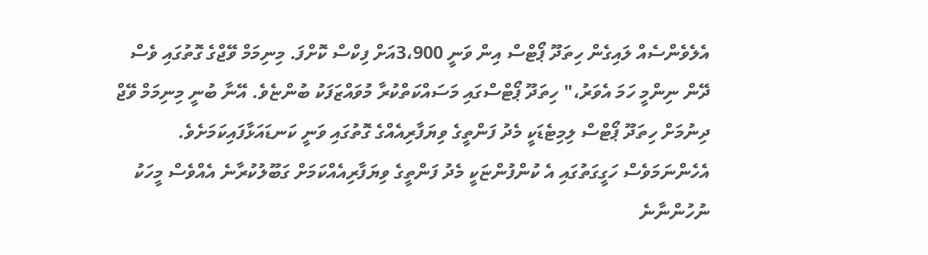އެލެވެންސެއް ލައިގެން ހިތަދޫ ޕޯޓްސް އިން ވަނީ 3،900އަށް ފިކްސް ކޮށްފަ. މިނިމަމް ވޭޖްގެ ގޮތުގައި ވެސް ދޭން ނިންމީ ހަމަ އެވަރު،" ހިތަދޫ ޕޯޓްސްގައި މަސައްކަތްކުރާ މުވައްޒަފަކު ބުންޏެވެ. އޭނާ ބުނީ މިނިމަމް ވޭޖް ދިނުމަށް ހިތަދޫ ޕޯޓްސް ލިމިޓެޑަކީ މެދު ފަންތީގެ ވިޔަފާރިއެއްގެ ގޮތުގައި ވަނީ ކަނޑައަޅާފައިކަމަށެވެ. އެހެންނަމަވެސް ހަގީގަތުގައި އެ ކުންފުންޏަކީ މެދު ފަންތީގެ ވިޔަފާރިއެއްކަމަށް ގަބޫލުކުރާނެ އެއްވެސް މީހަކު ނުހުންނާނެ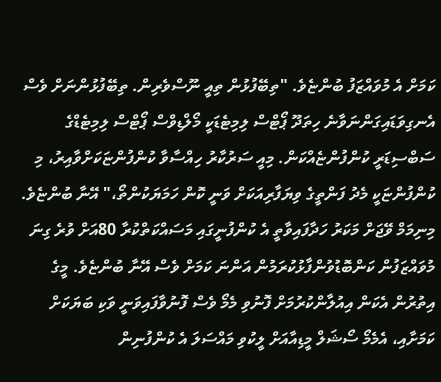ކަމަށް އެ މުވައްޒަފު ބުންޏެވެ. "ތިބޭފުޅުން ތިއީ ނޫސްވެރިން. ތިބޭފުޅުންނަށް ވެސް އެނގިވަޑައިގަންނަވާނެ ހިތަދޫ ޕޯޓްސް ލިމިޓެޑަކީ މޯލްޑިވްސް ޕޯޓްސް ލިމިޓެޑްގެ ސަބްސިޑަރީ ކުންފުންޏެއްކަން. މިއީ ސަރުކާރު ހިއްސާވާ ކުންފުންޏަކަށްވާއިރު، މި ކުންފުންޏަކީ މެދު ފަންތީގެ ވިޔަފާރިއަކަށް ވަނީ ކޮން ހަމަޔަކުންތޯ،" އޭނާ ބުންޏެވެ. މިނިމަމް ވޭޖަށް މަކަރު ހަދާފައިވާތީ އެ ކުންފުނީގައި މަސައްކަތްކުރާ 80އަށް ވުރެ ގިނަ މުވައްޒަފުން ކަންބޮޑުވުންފާޅުކުރަމުން އަންނަ ކަމަށް ވެސް އޭނާ ބުންޏެވެ. މީގެ އިތުރުން އެކަން އިއުލާންކުރުމަށް ފޮނުވި މެމޯ ވެސް ފޮނުވާފައިވަނީ ވަކި ބަޔަކަށް ކަމަށާއި، އެމެމޯ ސޯޝަލް މީޑިއާއަށް ލީކުވި މައްސަލަ އެ ކުންފުނިން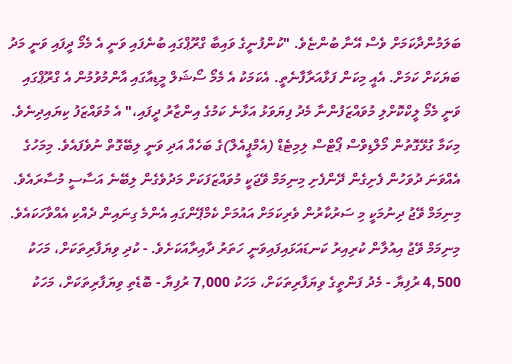ބަލަމުންދާކަމަށް ވެސް އޭނާ ބުންޏެވެ. "ކުންފުނީގެ ވައިބާ ގްރޫޕްގައި ބުނެފައި ވަނީ އެ މެމޯ ދީފައި ވަނީ މަދު ބަޔަކަށް ކަމަށް. އެއީ މިކަން ފަޅާއަރާފާނެތީ. އެކަމަކު އެ މެމޯ ސޯޝަލް މީޑިއާގައި އާންމުވުމުން އެ ގްރޫޕްގައި ވަނީ މެމޯ ލީކްކޮށްލި މުވައްޒަފުންނާ މެދު ފިޔަވަޅު އަޅާނެ ކަމުގެ އިންޒާރު ދީފައި،" އެ މުވައްޒަފު ކިޔައިދިނެވެ. މިކަމާ ގުޅޭގޮތުން މޯލްޑިވްސް ޕޯޓްސް ލިމިޓެޑް (އެމްޕީއެލް)ގެ ބަހެއް އަދި ވަނީ ލިބޭގޮތް ނުވެފައެވެ. މިމަހުގެ އެއްވަނަ ދުވަހުން ފެށިގެން ދޭންފެށި މިނިމަމް ވޭޖަކީ މުވައްޒަފަކަށް މަދުވެގެން ލިބޭނެ އަސާސީ މުސާރައެވެ. މިނިމަމް ވޭޖު ދިނުމަކީ މި ސަރުކާރުން ވެރިކަމަށް އައުމަށް ކެމްޕޭންގައި އެންމެ ގިނައިން ދެއްކި އެއްވާހަކައެވެ. މިނިމަމް ވޭޖު އިއުލާން ކުރިއިރު ކަނޑައަޅައިފައިވަނީ ހަތަރު ދާއިރާއަކަށެވެ. - ކުދި ވިޔަފާރިތަކަށް، މަހަކު 4,500 ރުފިޔާ - މެދު ފަންތީގެ ވިޔަފާރިތަކަށް، މަހަކު 7,000 ރުފިޔާ - ބޮޑެތި ވިޔަފާރިތަކަށް، މަހަކު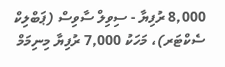8,000 ރުފިޔާ - ސިވިލް ސާވިސް (ޕަބްލިކް ސެކްޓަރ)، މަހަކު 7,000 ރުފިޔާ މިނިމަމް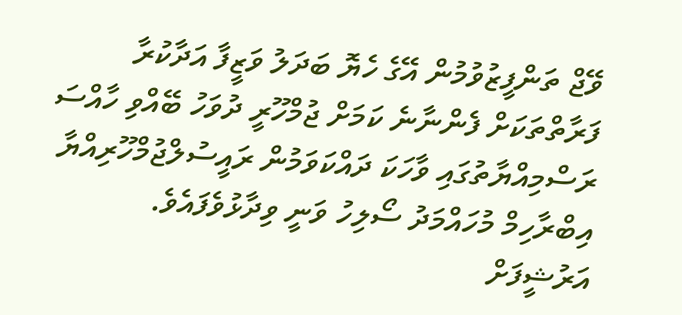ވޭޖް ތަންފީޒުވުމުން އޭގެ ހެޔޮ ބަދަލު ވަޒީފާ އަދާކުރާ ފަރާތްތަކަށް ފެންނާނެ ކަމަށް ޖުމްހޫރީ ދުވަހު ބޭއްވި ހާއްސަ ރަސްމިއްޔާތުގައި ވާހަކަ ދައްކަވަމުން ރައީސުލްޖުމްހޫރިއްޔާ އިބްރާހިމް މުހައްމަދު ސޯލިހު ވަނީ ވިދާޅުވެފައެވެ.
އަރުޝީފަށް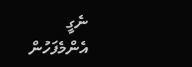ނެގީ
އެންމެފަހުން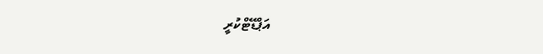އަޕްޑޭޓްކުރީ